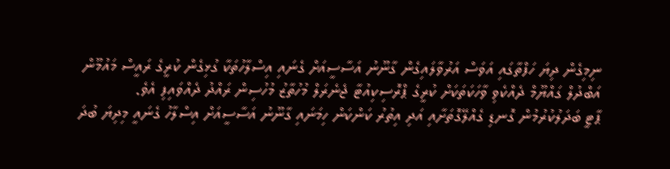ނިމިގެން ދިޔަ ހަފްތާގައި އަވަސް އަރުވާލައިގެން ގާނޫނު އަސާސީއަށް ގެނައި އިސްލާހުތަކާ ގުޅިގެން ކުރީގެ ރައީސް މައުމޫން އަބްދުލް ގައްޔޫމް ދެއްކެވި ވާހަކަތަކަށް ކުރީގެ ޕްރޮސިކިއުޓާ ޖެނެރަލް މުހުތާޒު މުހުސިން ރައްދު ދެއްވައިފި އެވެ.
ޕާޓީ ބަދަލުކުރުމުން ގޮނޑި ގެއްލޭގޮތަށާއި އަދި އިތުރު ކަންކަން ހިމަނައި ގާނޫނު އަސާސީއަށް އިސްލާހު ގެނައީ މިދިޔަ ބުދަ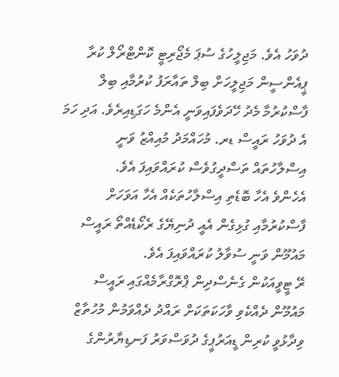ދުވަހު އެވެ. މަޖިލީހުގެ ސުޕަ މެޖޯރިޓީ ކޮންޓްރޯލް ކުރާ ޕީއެންސީން މަޖިލީހަށް ބިލް ތައާރަފު ކުރުމާއި ބިލް ފާސްކުރުމާ މެދު ހޭދަވެފައިވަނީ އެންމެ ހަގަޑިއިރެވެ. އަދި ހަމަ އެ ދުވަހު ރައީސް ޑރ. މުހައްމަދު މުއިއްޒު ވަނީ އިސްލާހުތައް ތަސްދީގުވެސް ކުރައްވައިފަ އެވެ.
އެހެންވެ އެހާ ބޮޑެތި އިސްލާހުތަކެއް އެހާ އަވަހަށް ފާސްކުރުމާއި ގުޅިގެން އެއީ ދުނިޔޭގެ ރެކޯޑެއްތޯ ރައީސް މައުމޫން ވަނީ ސުވާލު ކުރައްވައިފަ އެވެ.
ރޭ ޓީވީއަކުން ގެނެސްދިން ޕްރޮގްރާމެއްގައި ރައީސް މައުމޫން ދެއްކެވި ވާހަކަތަކަށް ރައްދު ދެއްވަމުން މުހުތާޒް ވިދާޅުވީ ކުރިން ޑީއަރުޕީގެ ދުވަސްވަރު ފަނޑިޔާރުންގެ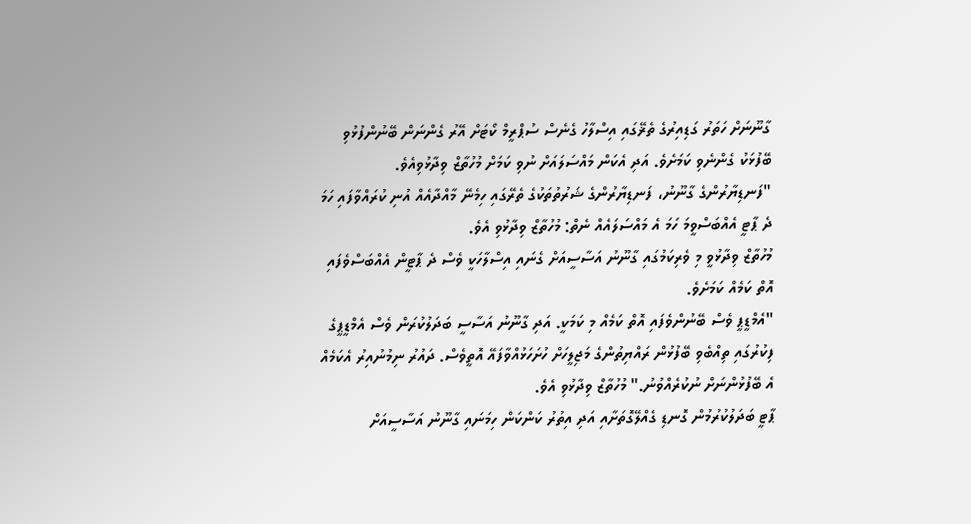ގާނޫނަށް ހަތަރު ގަޑިއިރުގެ ތެޜޭގައި އިސްލާހު ގެނެސް ސުޕްރީމް ކޯޓަށް އޭރު ގެންނަން ބޭނުންފުޅުވި ބޭފުޅަކު ގެންނެވި ކަމަށެވެ. އަދި އެކަން މައްސަލައަށް ނުވި ކަމަށް މުހުތާޒް ވިދާޅުވިއެވެ.
"ފަނޑިޔާރުންގެ ގާނޫނު، ފަނޑިޔާރުންގެ ޝަރުތުތަކުގެ ތެރޭގައި ހިމެނޭ މާއްދާއެއް އުނި ކުރައްވާފައި ހަމަ ދެ ޕާޓީ އެއްބަސްވީމަ ހަމަ އެ މައްސަލައެއް ނެތް: މުހުތާޒް ވިދާޅުވި އެވެ.
މުހުތާޒް ވިދާޅުވީ މި ވެރިކަމުގައި ގާނޫނު އަސާސީއަށް ގެނައި އިސްލާހަކީ ވެސް ދެ ޕާޓީން އެއްބަސްވެފައި އޮތް ކަމެއް ކަމަށެވެ.
"އެމްޑީޕީ ވެސް ބޭނުންވެފައި އޮތް ކަމެއް މި ކަމަކީ. އަދި ގާނޫނު އަސާސީ ބަދަލުކުރަން ވެސް އެމްޑީޕީގެ ފިކުރުގައި ތިއްބެވި ބޭފުޅުން ރައްޔިތުންގެ މަޖިލީހަށް ހުށަހަޅުއްވާފައޭ އޮތީވެސް. ދައުރު ނިމުނުއިރު އެކަމެއް އެ ބޭފުޅުންނަށް ނުކުރެއްވުނު." މުހުތާޒް ވިދާޅުވި އެވެ.
ޕާޓީ ބަދަލުކުރުމުން ގޮނޑި ގެއްލޭގޮތަށާއި އަދި އިތުރު ކަންކަން ހިމަނައި ގާނޫނު އަސާސީއަށް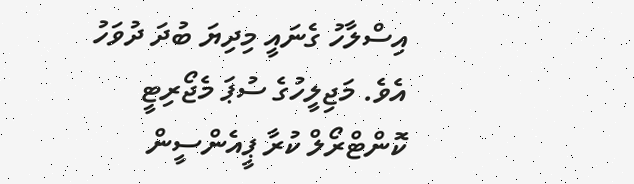އިސްލާހު ގެނައީ މިދިޔަ ބުދަ ދުވަހު އެވެ. މަޖިލީހުގެ ސުޕަ މެޖޯރިޓީ ކޮންޓްރޯލް ކުރާ ޕީއެންސީން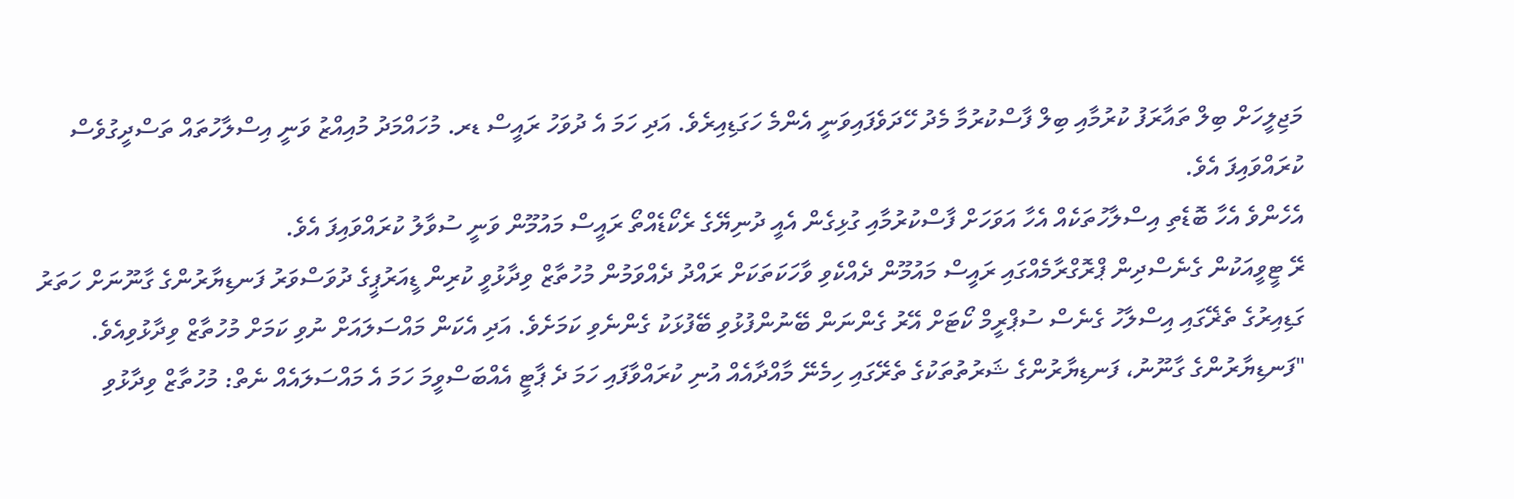މަޖިލީހަށް ބިލް ތައާރަފު ކުރުމާއި ބިލް ފާސްކުރުމާ މެދު ހޭދަވެފައިވަނީ އެންމެ ހަގަޑިއިރެވެ. އަދި ހަމަ އެ ދުވަހު ރައީސް ޑރ. މުހައްމަދު މުއިއްޒު ވަނީ އިސްލާހުތައް ތަސްދީގުވެސް ކުރައްވައިފަ އެވެ.
އެހެންވެ އެހާ ބޮޑެތި އިސްލާހުތަކެއް އެހާ އަވަހަށް ފާސްކުރުމާއި ގުޅިގެން އެއީ ދުނިޔޭގެ ރެކޯޑެއްތޯ ރައީސް މައުމޫން ވަނީ ސުވާލު ކުރައްވައިފަ އެވެ.
ރޭ ޓީވީއަކުން ގެނެސްދިން ޕްރޮގްރާމެއްގައި ރައީސް މައުމޫން ދެއްކެވި ވާހަކަތަކަށް ރައްދު ދެއްވަމުން މުހުތާޒް ވިދާޅުވީ ކުރިން ޑީއަރުޕީގެ ދުވަސްވަރު ފަނޑިޔާރުންގެ ގާނޫނަށް ހަތަރު ގަޑިއިރުގެ ތެޜޭގައި އިސްލާހު ގެނެސް ސުޕްރީމް ކޯޓަށް އޭރު ގެންނަން ބޭނުންފުޅުވި ބޭފުޅަކު ގެންނެވި ކަމަށެވެ. އަދި އެކަން މައްސަލައަށް ނުވި ކަމަށް މުހުތާޒް ވިދާޅުވިއެވެ.
"ފަނޑިޔާރުންގެ ގާނޫނު، ފަނޑިޔާރުންގެ ޝަރުތުތަކުގެ ތެރޭގައި ހިމެނޭ މާއްދާއެއް އުނި ކުރައްވާފައި ހަމަ ދެ ޕާޓީ އެއްބަސްވީމަ ހަމަ އެ މައްސަލައެއް ނެތް: މުހުތާޒް ވިދާޅުވި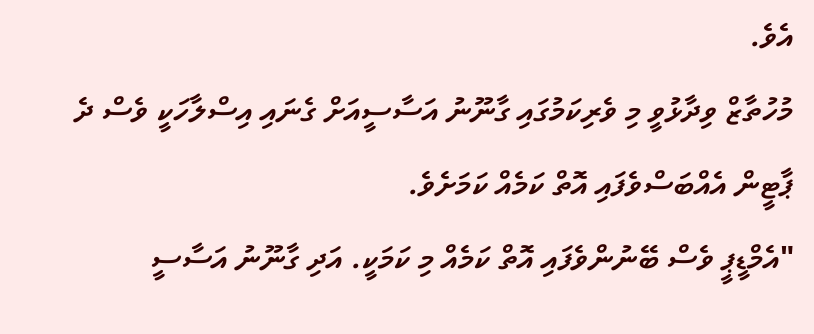އެވެ.
މުހުތާޒް ވިދާޅުވީ މި ވެރިކަމުގައި ގާނޫނު އަސާސީއަށް ގެނައި އިސްލާހަކީ ވެސް ދެ ޕާޓީން އެއްބަސްވެފައި އޮތް ކަމެއް ކަމަށެވެ.
"އެމްޑީޕީ ވެސް ބޭނުންވެފައި އޮތް ކަމެއް މި ކަމަކީ. އަދި ގާނޫނު އަސާސީ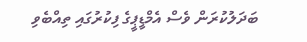ބަދަލުކުރަން ވެސް އެމްޑީޕީގެ ފިކުރުގައި ތިއްބެވި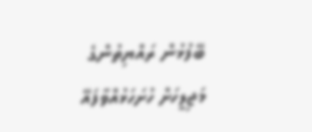ބޭފުޅުން ރައްޔިތުންގެ މަޖިލީހަށް ހުށަހަޅުއްވާފައޭ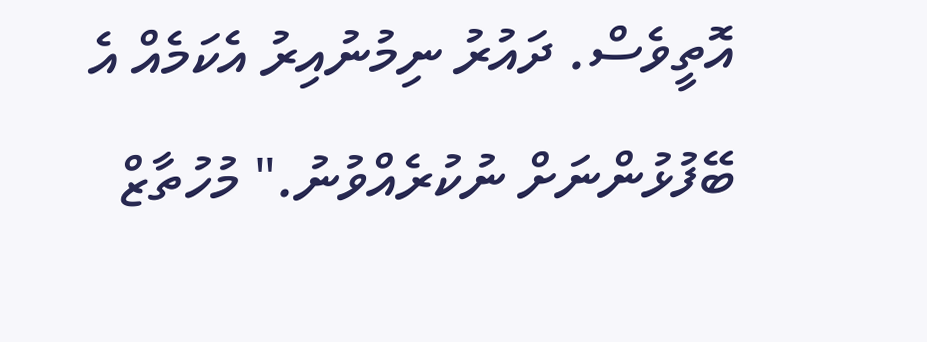އޮތީވެސް. ދައުރު ނިމުނުއިރު އެކަމެއް އެ ބޭފުޅުންނަށް ނުކުރެއްވުނު." މުހުތާޒް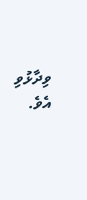ވިދާޅުވި އެވެ.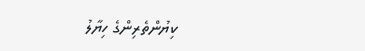ކިޔުންތެރިންގެ ހިޔާލު